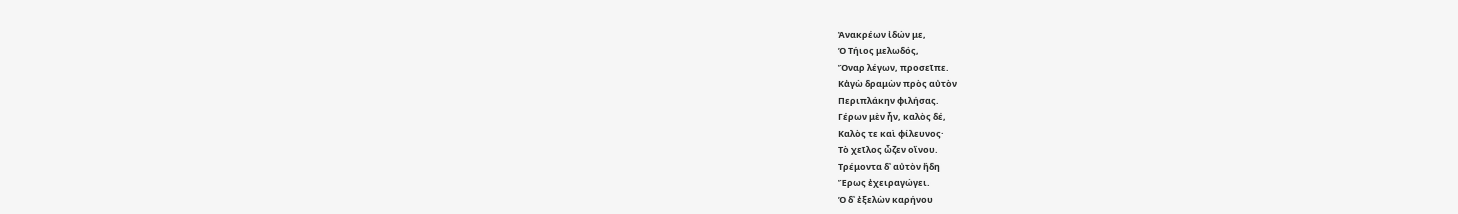Ἀνακρέων ἰδών με,
Ὁ Τήιος μελωδός,
Ὄναρ λέγων, προσεῖπε.
Κἀγὼ δραμὼν πρὸς αὐτὸν
Περιπλάκην φιλήσας.
Γέρων μὲν ἦν, καλὸς δέ,
Καλὸς τε καὶ φίλευνος·
Τὸ χεῖλος ὦζεν οἴνου.
Τρέμοντα δ᾽ αὐτὸν ἤδη
Ἔρως ἐχειραγώγει.
Ὁ δ᾽ ἐξελὼν καρήνου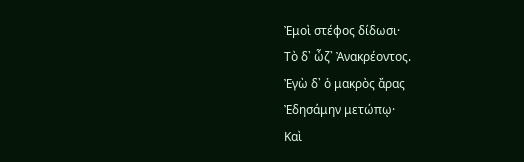Ἐμοὶ στέφος δίδωσι·
Τὸ δ᾽ ὦζ᾽ Ἀνακρέοντος.
Ἐγὼ δ᾽ ὁ μακρὸς ἄρας
Ἐδησάμην μετώπῳ·
Καὶ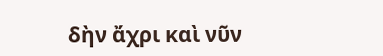δὴν ἄχρι καὶ νῦν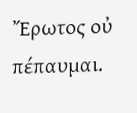Ἔρωτος οὐ πέπαυμαι.